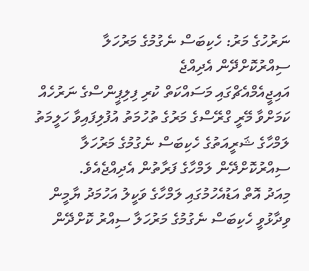ނަރުހުގެ މަރު: ހެކިބަސް ނެގުމުގެ މަރުހަލާ ސިއްރުކޮށްދޭން އެދިއްޖެ
އައިޖީއެމްއެޗްގައި މަސައްކަތް ކުރި ފިލިޕީންސްގެ ނަރުހެއް ކަމަށްވާ މޭރީ ގްރޭސްގެ މަރުގެ ތުހުމަތު އުފުލިފައިވާ ހަލީމަތު ލަމްހާގެ ޝަރީއަތުގެ ހެކިބަސް ނެގުމުގެ މަރުހަލާ ސިއްރުކޮށްދޭން ލަމްހާގެ ފަރާތުން އެދިއްޖެއެވެ.
މިއަދު އޮތް އަޑުއެހުމުގައި ލަމްހާގެ ވަކީލު އަހުމަދު ޔާމީން ވިދާޅުވީ ހެކިބަސް ނެގުމުގެ މަރުހަލާ ސިއްރު ކޮށްދޭން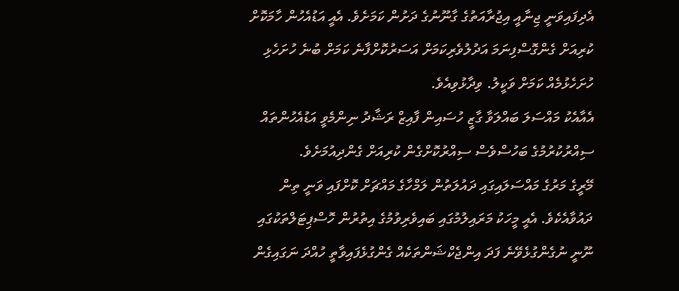އެދިފައިވަނީ ޖިނާއީ އިޖުރާއަތުގެ ގާނޫނުގެ ދަށުން ކަމަށެވެ. އެއީ އަޑުއެހުން ހާމަކޮށް ކުރިއަށް ގެންގޮސްފިނަމަ އަދުލުވެރިކަމަށް އަސަރުކޮށްފާނެ ކަމަށް ބުނެ ހުށަހެޅި ހުށަހެޅުމެއް ކަމަށް ވަކީލު. ވިދާޅުވިއެވެ.
އެއާއެކު މައްސަލަ ބައްލަވާ ގާޒީ ހުސައިން ފާއިޒް ރަޝާދު ނިންމެވީ އަޑުއެހުންތައް ސިއްރުކުރުމުގެ ބަހުސްވެސް ސިއްރުކޮށްގެން ކުރިއަށް ގެންދިއުމަށެވެ.
މޭރީގެ މަރުގެ މައްސަލައިގައި ދައުލަތުން ލަމްހާގެ މައްޗަށް ކޮށްފައި ވަނީ ތިން ދައުވާއެކެވެ. އެއީ މީހަކު މަރައިލުމުގައި ބައިވެރިވުމުގެ އިތުރުން ހޮސްޕިޓަލްތަކުގައި ނޫނީ ނުގެންގުޅެވޭނެ ފަދަ އިންޖެކްޝަންތަކެއް ގެންގުޅެފައިވާތީ ހުއްދަ ނަގައިގެން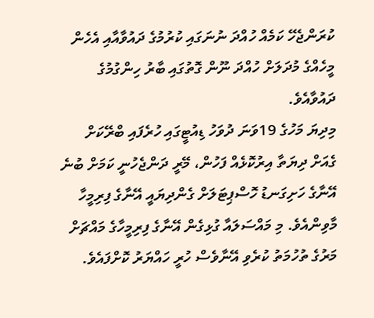ކުރަންޖެހޭ ކަމެއް ހުއްދަ ނުނަގައި ކުރުމުގެ ދައުވާއާއި އެހެން މީހެއްގެ މުދަލަށް ހުއްދަ ނޫން ގޮތުގައި ބާރު ހިންގުމުގެ ދައުވާއެވެ.
މިދިޔަ މަހުގެ 19ވަނަ ދުވަހު ޑިއުޓީގައި ހުރެފައި ބްރޭކަށް ގެއަށް ދިޔަތާ އިރުކޮޅެއް ފަހުން، މޭރީ ދަންޖެހުނީ ކަމަށް ބުނެ އޭނާގެ ހަށިގަނޑު ހޮސްޕިޓަލަށް ގެންދިޔައީ އޭނާގެ ފިރިމީހާ މާވިންއެވެ. މި މައްސަލައާ ގުޅިގެން އޭނާގެ ފިރިމީހާގެ މައްޗަށް މަރުގެ ތުހުމަތު ކުރެވި އޭނާވެސް ހުރީ ހައްޔަރު ކޮށްފައެވެ.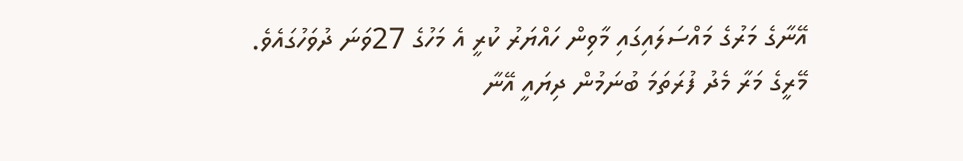އޭނާގެ މަރުގެ މައްސަލައިގައި މާވިން ހައްޔަރު ކުރީ އެ މަހުގެ 27ވަނަ ދުވަހުގައެވެ.
މޭރީގެ މަރާ މެދު ފުރަތަމަ ބުނަމުން ދިޔައީ އޭނާ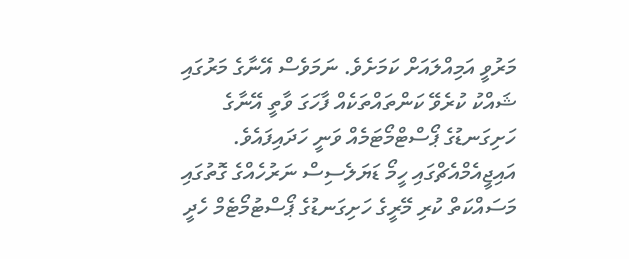މަރުވީ އަމިއްލައަށް ކަމަށެވެ. ނަމަވެސް އޭނާގެ މަރުގައި ޝައްކު ކުރެވޭ ކަންތައްތަކެއް ފާހަގަ ވާތީ އޭނާގެ ހަށިގަނޑުގެ ޕޯސްޓްމޯޓަމެއް ވަނީ ހަދައިފައެވެ. އައިޖީއެމްއެޗްގައި ހީމޯ ޑަޔަލެސިސް ނަރުހެއްގެ ގޮތުގައި މަސައްކަތް ކުރި މޭރީގެ ހަށިގަނޑުގެ ޕޯސްޓުމޯޓެމް ހެދީ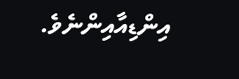އިންޑިއާއިންނެވެ.